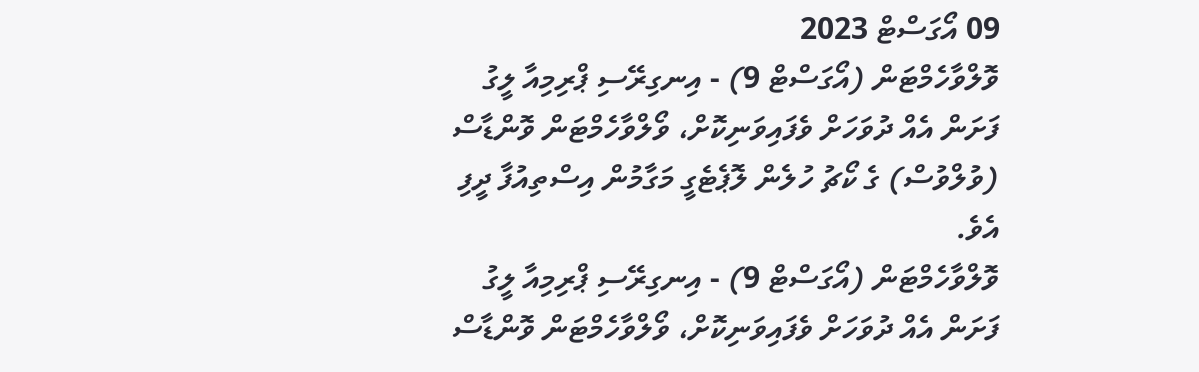09 އޯގަސްޓް 2023
ވޮލްވާހެމްޓަން (އޯގަސްޓް 9) - އިނގިރޭސި ޕްރިމިއާ ލީގު ފަށަން އެއް ދުވަހަށް ވެފައިވަނިކޮށް، ވޯލްވާހެމްޓަން ވޮންޑާސް (ވުލްވުސް) ގެ ކޯޗު ހުލެން ލޮޕެޓެގީ މަގާމުން އިސްތިއުފާ ދީފި އެވެ.
ވޮލްވާހެމްޓަން (އޯގަސްޓް 9) - އިނގިރޭސި ޕްރިމިއާ ލީގު ފަށަން އެއް ދުވަހަށް ވެފައިވަނިކޮށް، ވޯލްވާހެމްޓަން ވޮންޑާސް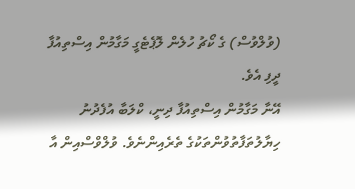(ވުލްވުސް) ގެ ކޯޗު ހުލެން ލޮޕެޓެގީ މަގާމުން އިސްތިއުފާ ދީފި އެވެ.
އޭނާ މަގާމުން އިސްތިއުފާ ދިނީ، ކްލަބާ އުފެދުނު ހިޔާލުތަފާތުވުންތަކުގެ ތެރެއިންނެވެ. ވުލްވްސްއިން އާ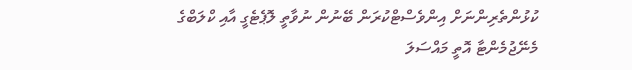ކުޅުންތެރިންނަށް އިންވެސްޓްކުރަން ބޭނުން ނުވާތީ ލޮޕެޓެގީ އާއި ކްލަބްގެ މެނޭޖުމެންޓާ އޮތީ މައްސަލަ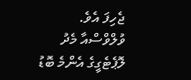ޖެހިފަ އެވެ.
ވުލްވްސްއާ މެދު ލޮޕެޓެގީގެ އެންމެ ބޮޑު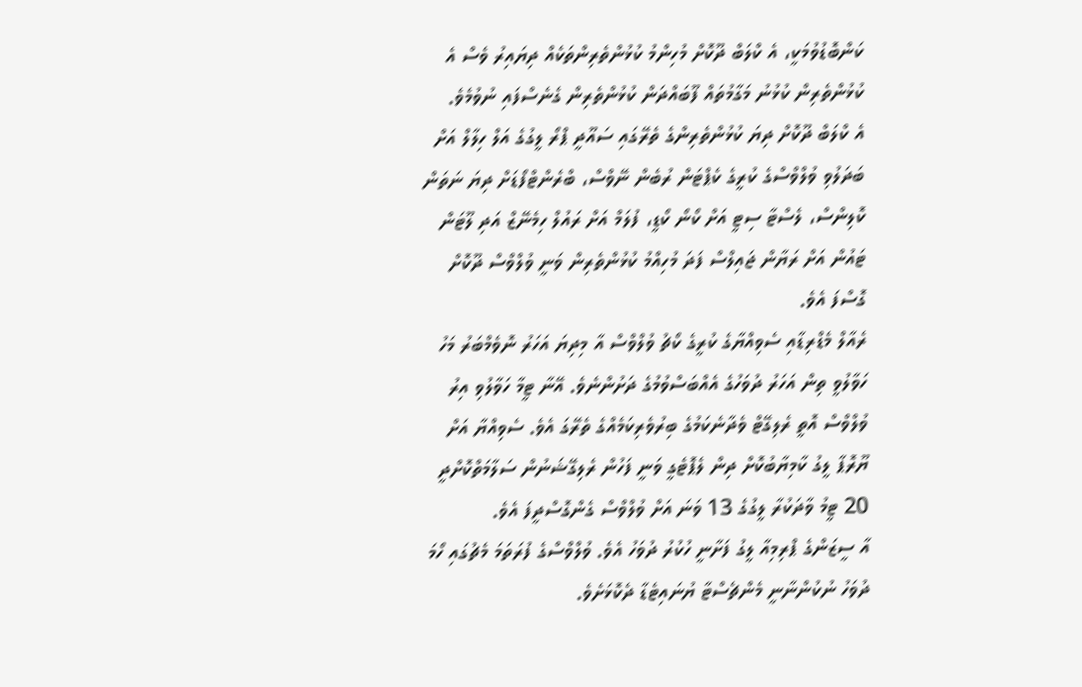ކަންބޮޑުވުމަކީ، އެ ކްލަބް ދޫކޮށް މުހިންމު ކުޅުންތެރިންތަކެއް ދިޔައިރު ވެސް އެ ކުޅުންތެރިން ކުޅުނު މަގާމުތައް ފޫބައްދަން ކުޅުންތެރިން ގެނެސްފައި ނުވުމެވެ.
އެ ކްލަބް ދޫކޮށް ދިޔަ ކުޅުންތެރިންގެ ތެރޭގައި ސައޫދީ ޕްރޯ ލީގުގެ އަލް ހިލާލް އަށް ބަދަލުވި ވުލްވްސްގެ ކުރީގެ ކެޕްޓަން ރުބެން ނޭވްސް، ބްރެންޓްފޯޑަށް ދިޔަ ނަތަން ކޮލިންސް، ލެސްޓާ ސިޓީ އަށް ކޯނޯ ކޯޑީ، ފުލަމް އަށް ރައުލް ހިމެނޭޒް އަދި ލޫޓަން ޓައުން އަށް ރަޔާން ޖައިލްސް ފަދަ މުހިއްމު ކުޅުންތެރިން ވަނީ ވުލްވްސް ދޫކޮށް ގޮސްފަ އެވެ.
ރެއާލް މެޑްރިޑާއި ސެވިއްޔާގެ ކުރީގެ ކޯޗު ވުލްވްސް އާ މިދިޔަ އަހަރު ނޮވެމްބަރު މަހު ހަވާލުވީ ތިން އަހަރު ދުވަހުގެ އެއްބަސްވުމުގެ ދަށުންނެވެ. އޭނާ ޓީމާ ހަވާލުވި އިރު ވުލްވްސް އޮތީ ރެލިގޭޓް ވެދާނެކަމުގެ ބިރުވެރިކަމެއްގެ ތެރޭގަ އެވެ. ސެވިއްޔާ އަށް ޔޫރޮޕާ ލީގު ކާމިޔާބުކޮށް ދިން ލެޕޮޓެގީ ވަނީ ފަހުން ރެލިގޭޝަނުން ސަލާމަތްކޮށްދީ 20 ޓީމު ވާދަކުރާ ލީގުގެ 13 ވަނަ އަށް ވުލްވްސް ގެންގޮސްދީފަ އެވެ.
އާ ސީޒަންގެ ޕްރިމިއާ ލީގު ފަށާނީ ހުކުރު ދުވަހު އެވެ. ވުލްވްސްގެ ފުރަތަމަ މެޗުގައި ހޯމަ ދުވަހު ނުކުންނާނީ މެންޗެސްޓާ ޔުނައިޓެޑާ ދެކޮޅަށެވެ.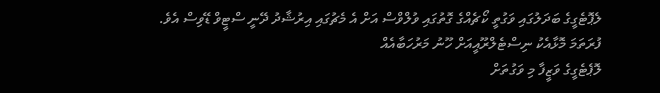ލެޕޮޓެގީގެ ބަދަލުގައި ވަގުތީ ކޯޗެއްގެ ގޮތުގައި ވުލްވްސް އަށް އެ މެޗުގައި އިރުޝާދު ދޭނީ ސްޓީވް ޑޭވިސް އެވެ.
ފުރަތަމަ މޮޅާއެކު ނިސްޓެލްރޫއީއަށް ހޫނު މަރުހަބާއެއް
ލޮޕެޓެގީގެ ވަޒީފާ މި ވަގުތަށް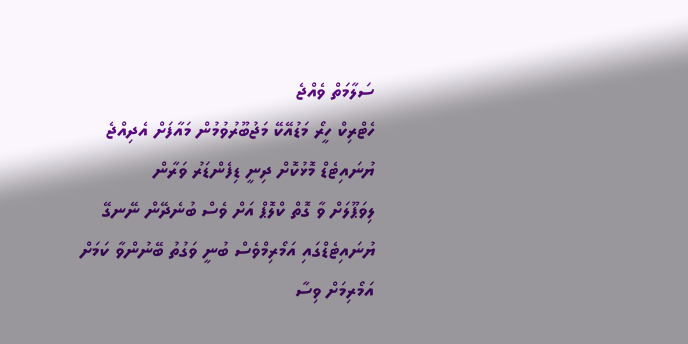ސަލާމަތް ވެއްޖެ
ހެޓްރިކް ހީރޯ މަޑުއޭކޭ މަޖުބޫރުވުމުން މައާފަށް އެދިއްޖެ
ޔުނައިޓެޑް މޮޅުކޮށް ދިނީ ޑިފެންޑަރު ވަރާން
ލިވަޕޫލަށް ވާ ގޮތް ކްލޮޕް އަށް ވެސް ބުނެދޭން ނޭނގޭ
ޔުނައިޓެޑްގައި އަމޯރިމްވެސް ބުނީ ވަގުތު ބޭނުންވާ ކަމަށް
އަމޯރިމަށް ވިސާ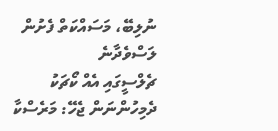ނުލިބޭ، މަސައްކަތް ފެށުން ލަސްވެދާނެ
ޗެލްސީގައި އެއް ކޯޗަކު ދެމިހުންނަން ޖެހޭ: މަރެސްކާ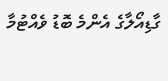ގާޑިއޯލާގެ އެންމެ ބޮޑު ވެއްޓުމާ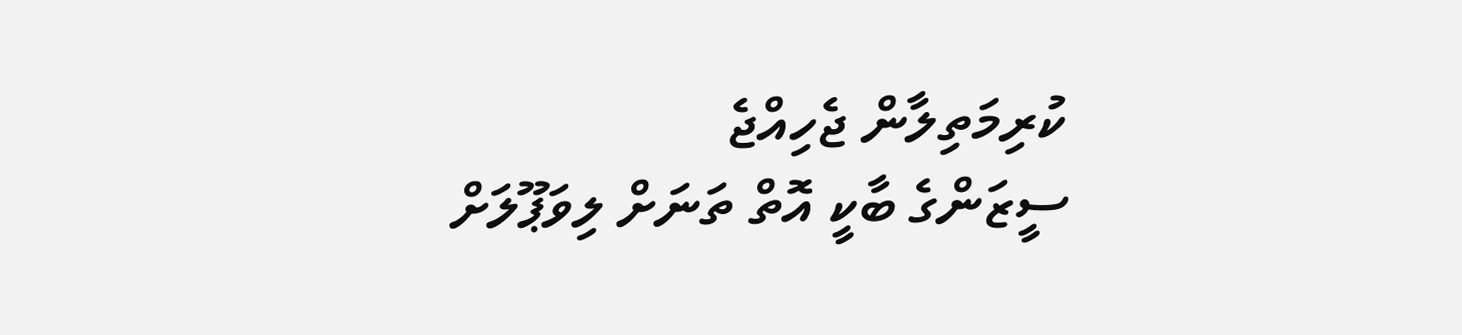ކުރިމަތިލާން ޖެހިއްޖެ
ސީޒަންގެ ބާކީ އޮތް ތަނަށް ލިވަޕޫލަށް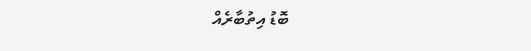ބޮޑު އިތުބާރެއް